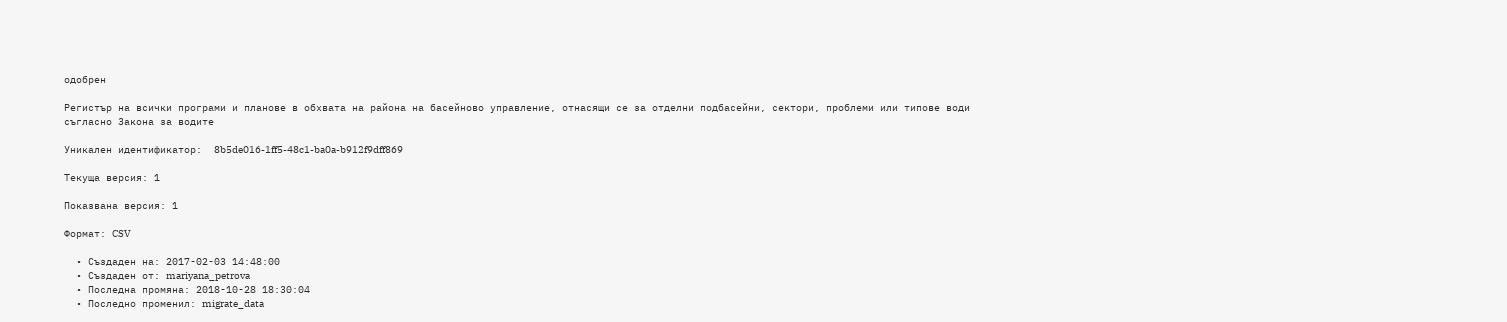одобрен

Регистър на всички програми и планове в обхвата на района на басейново управление, отнасящи се за отделни подбасейни, сектори, проблеми или типове води съгласно Закона за водите

Уникален идентификатор:  8b5de016-1ff5-48c1-ba0a-b912f9dff869

Текуща версия: 1

Показвана версия: 1

Формат: CSV

  • Създаден на: 2017-02-03 14:48:00
  • Създаден от: mariyana_petrova
  • Последна промяна: 2018-10-28 18:30:04
  • Последно променил: migrate_data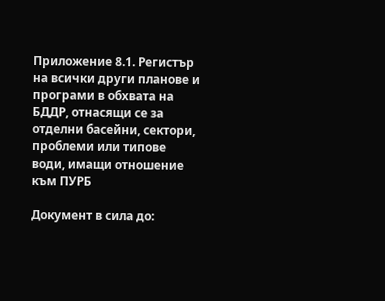Приложение 8.1. Регистър на всички други планове и програми в обхвата на БДДР, отнасящи се за отделни басейни, сектори, проблеми или типове води, имащи отношение към ПУРБ

Документ в сила до: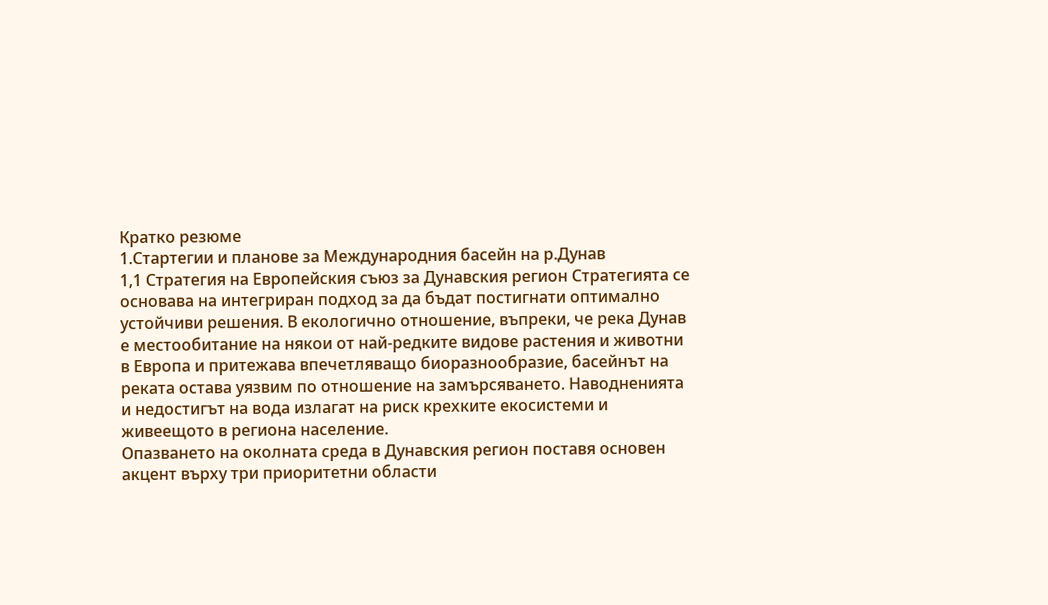Кратко резюме
1.Стартегии и планове за Международния басейн на р.Дунав
1,1 Стратегия на Европейския съюз за Дунавския регион Стратегията се основава на интегриран подход за да бъдат постигнати оптимално устойчиви решения. В екологично отношение, въпреки, че река Дунав е местообитание на някои от най-редките видове растения и животни в Европа и притежава впечетляващо биоразнообразие, басейнът на реката остава уязвим по отношение на замърсяването. Наводненията и недостигът на вода излагат на риск крехките екосистеми и живеещото в региона население.
Опазването на околната среда в Дунавския регион поставя основен акцент върху три приоритетни области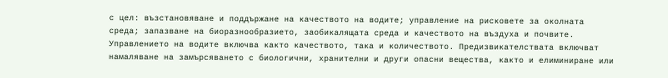с цел: възстановяване и поддържане на качеството на водите; управление на рисковете за околната среда; запазване на биоразнообразието, заобикалящата среда и качеството на въздуха и почвите.
Управлението на водите включва както качеството, така и количеството. Предизвикателствата включват намаляване на замърсяването с биологични, хранителни и други опасни вещества, както и елиминиране или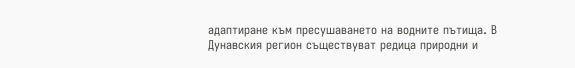адаптиране към пресушаването на водните пътища. В Дунавския регион съществуват редица природни и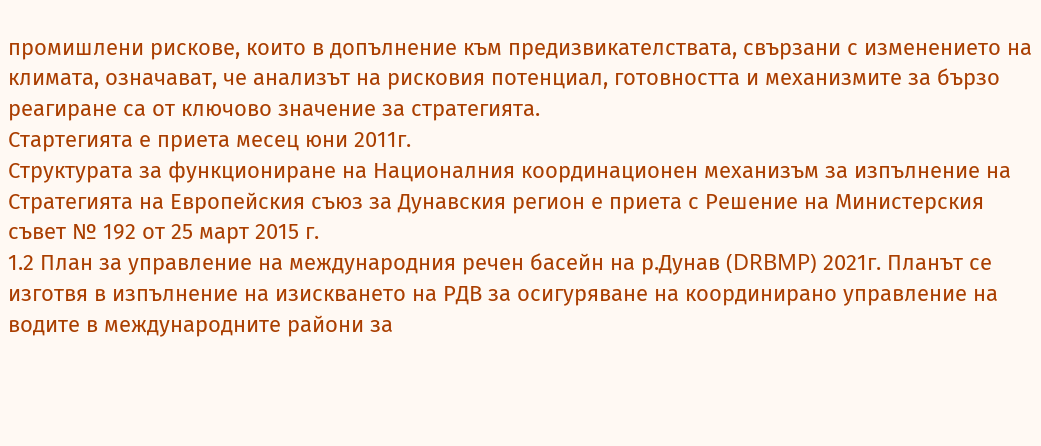промишлени рискове, които в допълнение към предизвикателствата, свързани с изменението на климата, означават, че анализът на рисковия потенциал, готовността и механизмите за бързо реагиране са от ключово значение за стратегията.
Стартегията е приета месец юни 2011г.
Структурата за функциониране на Националния координационен механизъм за изпълнение на Стратегията на Европейския съюз за Дунавския регион е приета с Решение на Министерския съвет № 192 от 25 март 2015 г.
1.2 План за управление на международния речен басейн на р.Дунав (DRBMP) 2021г. Планът се изготвя в изпълнение на изискването на РДВ за осигуряване на координирано управление на водите в международните райони за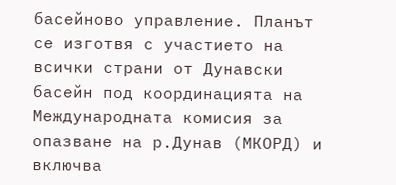басейново управление. Планът се изготвя с участието на всички страни от Дунавски басейн под координацията на Международната комисия за опазване на р.Дунав (МКОРД) и включва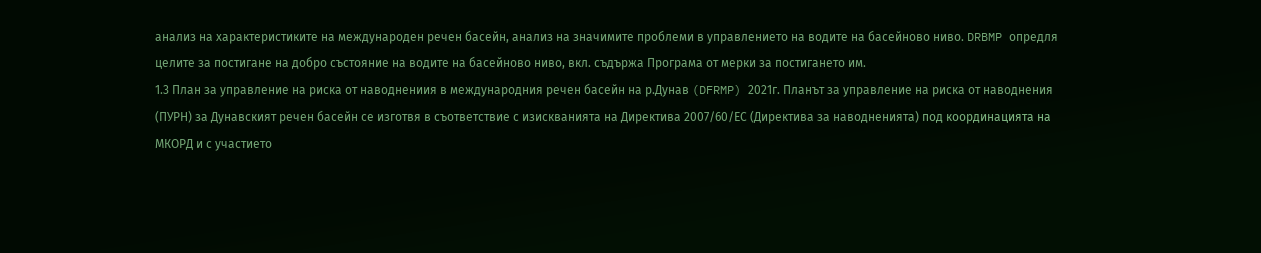анализ на характеристиките на международен речен басейн, анализ на значимите проблеми в управлението на водите на басейново ниво. DRBMP опредля целите за постигане на добро състояние на водите на басейново ниво, вкл. съдържа Програма от мерки за постигането им.
1.3 План за управление на риска от наводнениия в международния речен басейн на р.Дунав (DFRMP) 2021г. Планът за управление на риска от наводнения (ПУРН) за Дунавският речен басейн се изготвя в съответствие с изискванията на Директива 2007/60/ЕС (Директива за наводненията) под координацията на МКОРД и с участието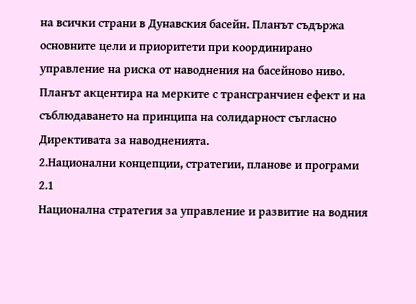на всички страни в Дунавския басейн. Планът съдържа основните цели и приоритети при координирано управление на риска от наводнения на басейново ниво. Планът акцентира на мерките с трансгранчиен ефект и на съблюдаването на принципа на солидарност съгласно Директивата за наводненията.
2.Национални концепции, стратегии, планове и програми
2.1
Национална стратегия за управление и развитие на водния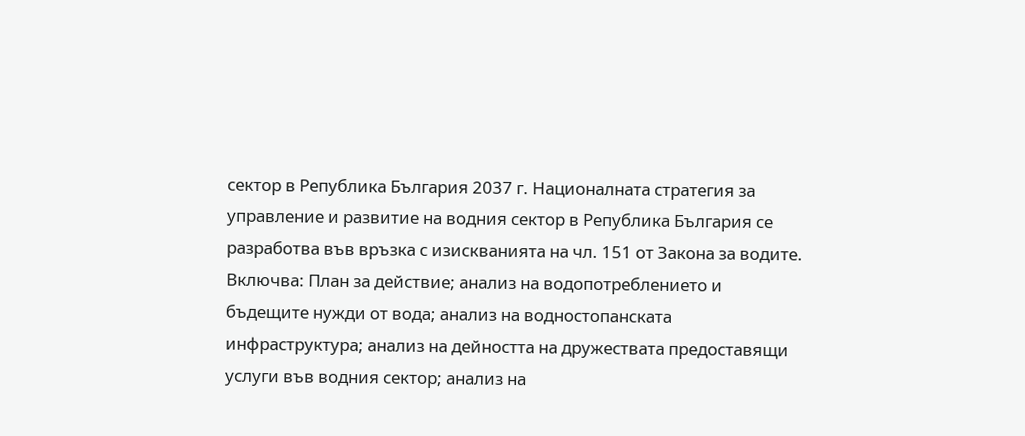сектор в Република България 2037 г. Националната стратегия за управление и развитие на водния сектор в Република България се разработва във връзка с изискванията на чл. 151 от Закона за водите. Включва: План за действие; анализ на водопотреблението и бъдещите нужди от вода; анализ на водностопанската инфраструктура; анализ на дейността на дружествата предоставящи услуги във водния сектор; анализ на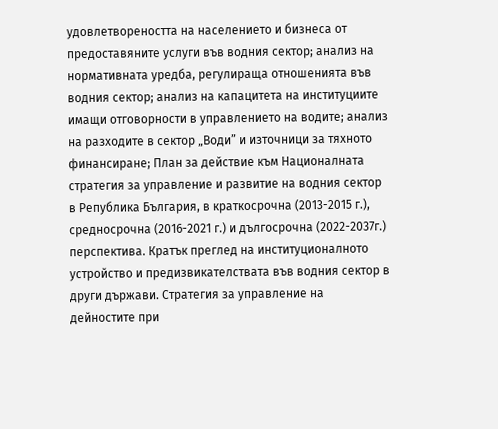удовлетвореността на населението и бизнеса от предоставяните услуги във водния сектор; анализ на нормативната уредба, регулираща отношенията във водния сектор; анализ на капацитета на институциите имащи отговорности в управлението на водите; анализ на разходите в сектор „Води” и източници за тяхното финансиране; План за действие към Националната стратегия за управление и развитие на водния сектор в Република България, в краткосрочна (2013-2015 г.), средносрочна (2016-2021 г.) и дългосрочна (2022-2037г.) перспектива. Кратък преглед на институционалното устройство и предизвикателствата във водния сектор в други държави. Стратегия за управление на дейностите при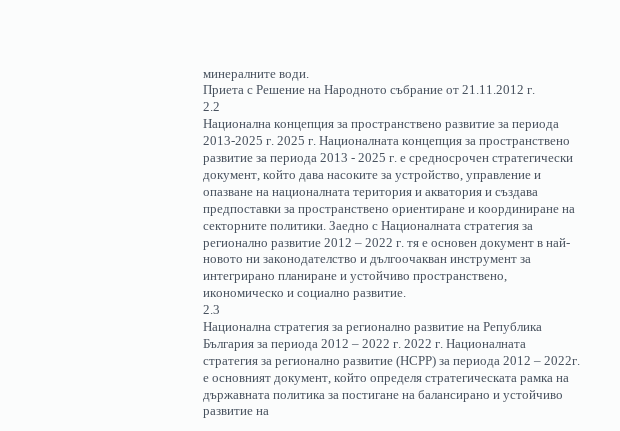минералните води.
Приета с Решение на Народното събрание от 21.11.2012 г.
2.2
Национална концепция за пространствено развитие за периода 2013-2025 г. 2025 г. Националната концепция за пространствено развитие за периода 2013 - 2025 г. е средносрочен стратегически документ, който дава насоките за устройство, управление и опазване на националната територия и акватория и създава предпоставки за пространствено ориентиране и координиране на секторните политики. Заедно с Националната стратегия за регионално развитие 2012 – 2022 г. тя е основен документ в най-новото ни законодателство и дългоочакван инструмент за интегрирано планиране и устойчиво пространствено, икономическо и социално развитие.
2.3
Национална стратегия за регионално развитие на Република България за периода 2012 – 2022 г. 2022 г. Националната стратегия за регионално развитие (НСРР) за периода 2012 – 2022г. е основният документ, който определя стратегическата рамка на държавната политика за постигане на балансирано и устойчиво развитие на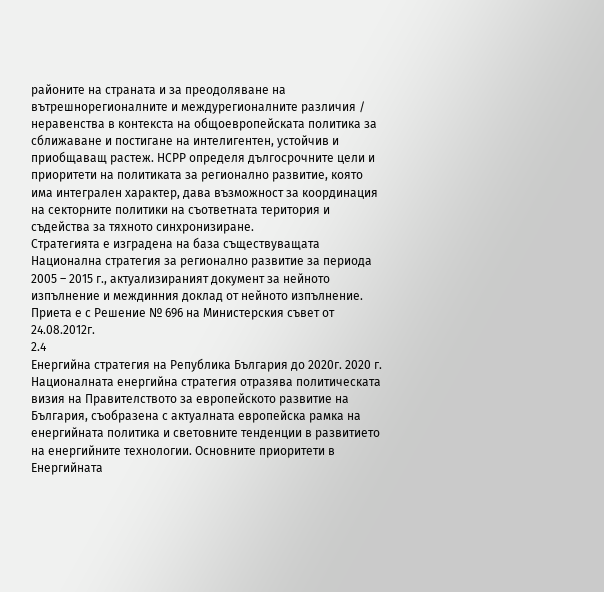районите на страната и за преодоляване на вътрешнорегионалните и междурегионалните различия / неравенства в контекста на общоевропейската политика за сближаване и постигане на интелигентен, устойчив и приобщаващ растеж. НСРР определя дългосрочните цели и приоритети на политиката за регионално развитие, която има интегрален характер, дава възможност за координация на секторните политики на съответната територия и съдейства за тяхното синхронизиране.
Стратегията е изградена на база съществуващата Национална стратегия за регионално развитие за периода 2005 – 2015 г., актуализираният документ за нейното изпълнение и междинния доклад от нейното изпълнение.
Приета е с Решение № 696 на Министерския съвет от 24.08.2012г.
2.4
Енергийна стратегия на Република България до 2020г. 2020 г.
Националната енергийна стратегия отразява политическата визия на Правителството за европейското развитие на България, съобразена с актуалната европейска рамка на енергийната политика и световните тенденции в развитието на енергийните технологии. Основните приоритети в Енергийната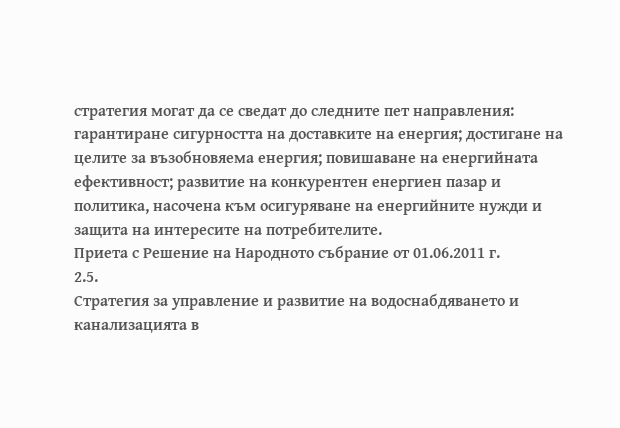стратегия могат да се сведат до следните пет направления: гарантиране сигурността на доставките на енергия; достигане на целите за възобновяема енергия; повишаване на енергийната ефективност; развитие на конкурентен енергиен пазар и политика, насочена към осигуряване на енергийните нужди и защита на интересите на потребителите.
Приета с Решение на Народното събрание от 01.06.2011 г.
2.5.
Стратегия за управление и развитие на водоснабдяването и канализацията в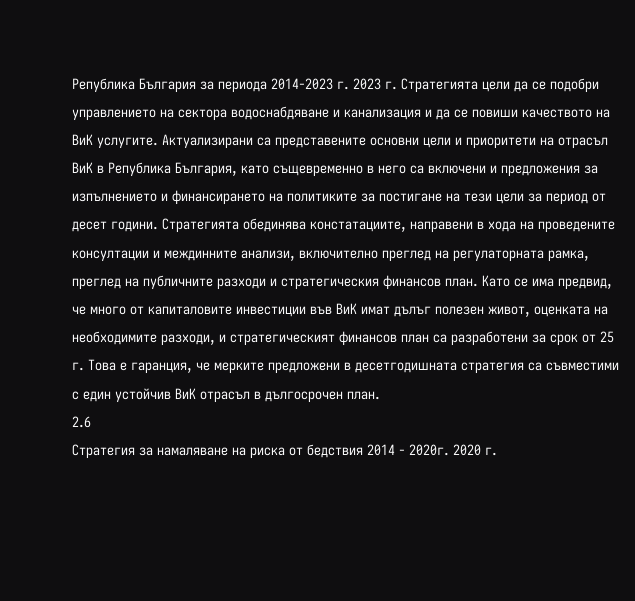Република България за периода 2014-2023 г. 2023 г. Стратегията цели да се подобри управлението на сектора водоснабдяване и канализация и да се повиши качеството на ВиК услугите. Актуализирани са представените основни цели и приоритети на отрасъл ВиК в Република България, като същевременно в него са включени и предложения за изпълнението и финансирането на политиките за постигане на тези цели за период от десет години. Стратегията обединява констатациите, направени в хода на проведените консултации и междинните анализи, включително преглед на регулаторната рамка, преглед на публичните разходи и стратегическия финансов план. Като се има предвид, че много от капиталовите инвестиции във ВиК имат дълъг полезен живот, оценката на необходимите разходи, и стратегическият финансов план са разработени за срок от 25 г. Това е гаранция, че мерките предложени в десетгодишната стратегия са съвместими с един устойчив ВиК отрасъл в дългосрочен план.
2.6
Стратегия за намаляване на риска от бедствия 2014 - 2020г. 2020 г.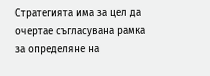Стратегията има за цел да очертае съгласувана рамка за определяне на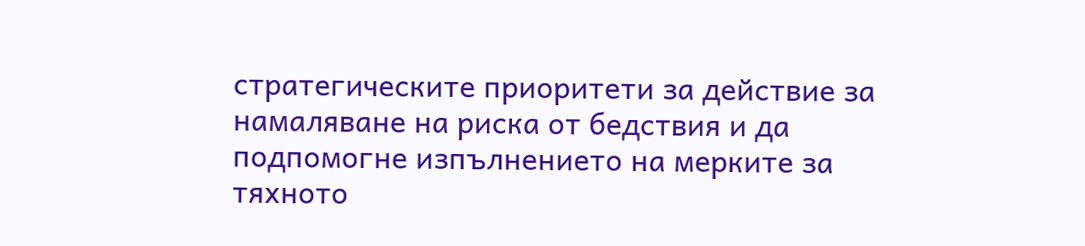стратегическите приоритети за действие за намаляване на риска от бедствия и да подпомогне изпълнението на мерките за тяхното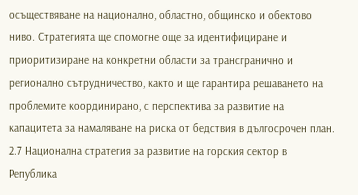осъществяване на национално, областно, общинско и обектово ниво. Стратегията ще спомогне още за идентифициране и приоритизиране на конкретни области за трансгранично и регионално сътрудничество, както и ще гарантира решаването на проблемите координирано, с перспектива за развитие на капацитета за намаляване на риска от бедствия в дългосрочен план.
2.7 Национална стратегия за развитие на горския сектор в Република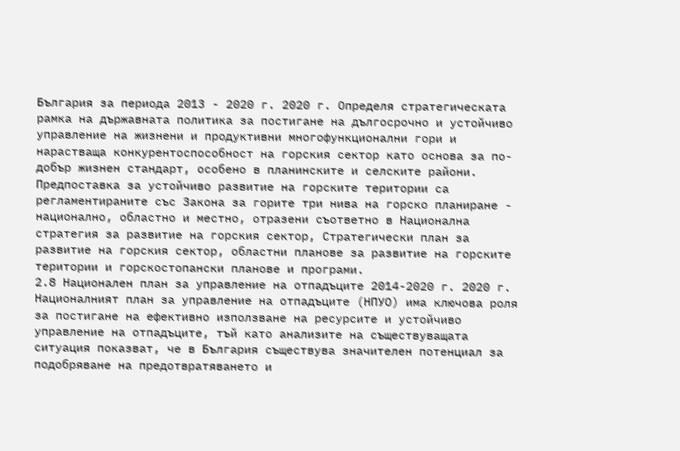България за периода 2013 - 2020 г. 2020 г. Определя стратегическата рамка на държавната политика за постигане на дългосрочно и устойчиво управление на жизнени и продуктивни многофункционални гори и нарастваща конкурентоспособност на горския сектор като основа за по-добър жизнен стандарт, особено в планинските и селските райони. Предпоставка за устойчиво развитие на горските територии са регламентираните със Закона за горите три нива на горско планиране - национално, областно и местно, отразени съответно в Национална стратегия за развитие на горския сектор, Стратегически план за развитие на горския сектор, областни планове за развитие на горските територии и горскостопански планове и програми.
2.8 Национален план за управление на отпадъците 2014-2020 г. 2020 г. Националният план за управление на отпадъците (НПУО) има ключова роля за постигане на ефективно използване на ресурсите и устойчиво управление на отпадъците, тъй като анализите на съществуващата ситуация показват, че в България съществува значителен потенциал за подобряване на предотвратяването и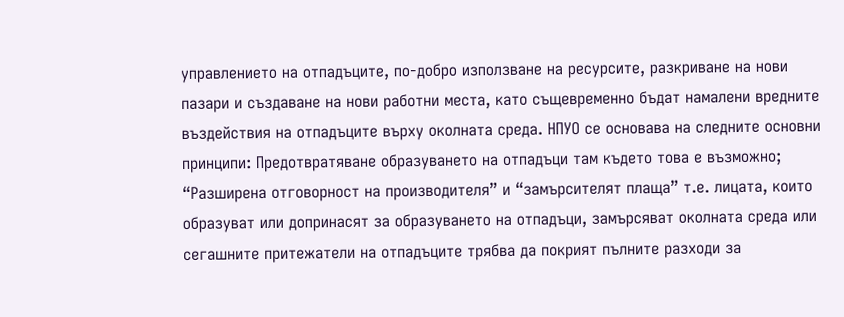управлението на отпадъците, по-добро използване на ресурсите, разкриване на нови пазари и създаване на нови работни места, като същевременно бъдат намалени вредните въздействия на отпадъците върху околната среда. НПУО се основава на следните основни принципи: Предотвратяване образуването на отпадъци там където това е възможно; “Разширена отговорност на производителя” и “замърсителят плаща” т.е. лицата, които образуват или допринасят за образуването на отпадъци, замърсяват околната среда или сегашните притежатели на отпадъците трябва да покрият пълните разходи за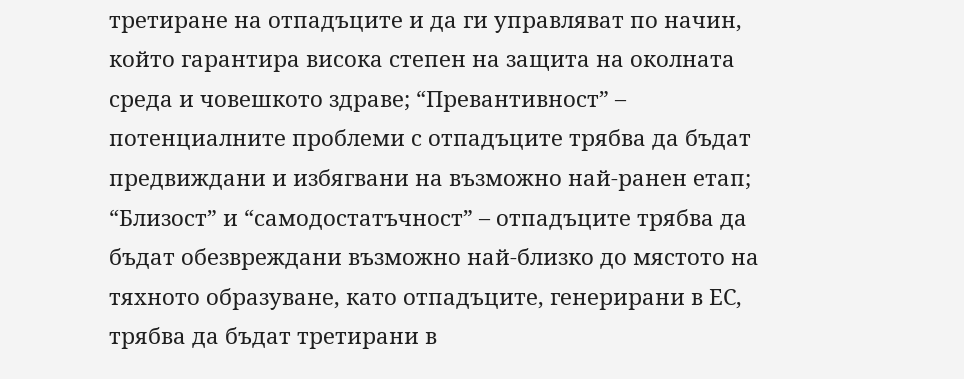третиране на отпадъците и да ги управляват по начин, който гарантира висока степен на защита на околната среда и човешкото здраве; “Превантивност” – потенциалните проблеми с отпадъците трябва да бъдат предвиждани и избягвани на възможно най-ранен етап; “Близост” и “самодостатъчност” – отпадъците трябва да бъдат обезвреждани възможно най-близко до мястото на тяхното образуване, като отпадъците, генерирани в ЕС, трябва да бъдат третирани в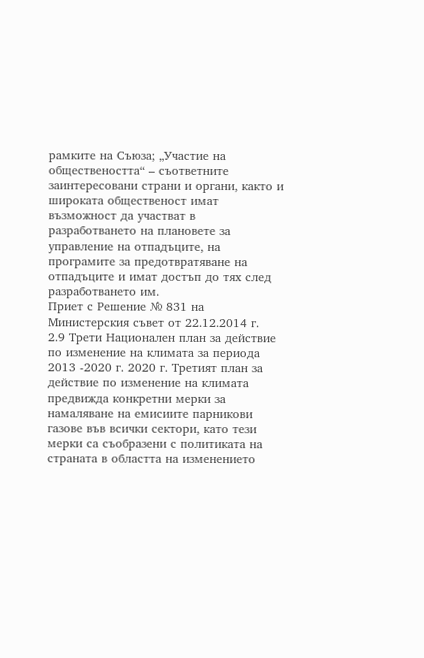рамките на Съюза; „Участие на обществеността“ – съответните заинтересовани страни и органи, както и широката общественост имат възможност да участват в разработването на плановете за управление на отпадъците, на програмите за предотвратяване на отпадъците и имат достъп до тях след разработването им.
Приет с Решение № 831 на Министерския съвет от 22.12.2014 г.
2.9 Трети Национален план за действие по изменение на климата за периода 2013 -2020 г. 2020 г. Третият план за действие по изменение на климата предвижда конкретни мерки за намаляване на емисиите парникови газове във всички сектори, като тези мерки са съобразени с политиката на страната в областта на изменението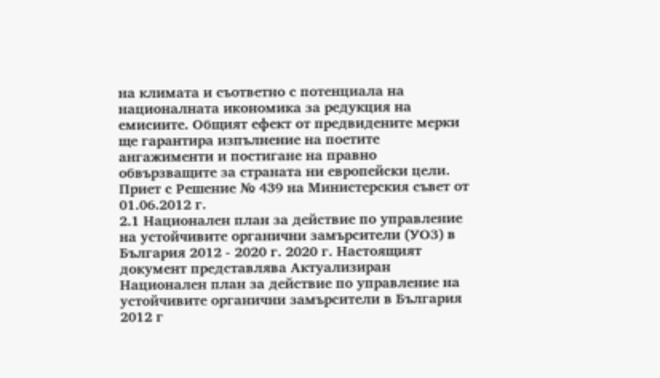на климата и съответно с потенциала на националната икономика за редукция на емисиите. Общият ефект от предвидените мерки ще гарантира изпълнение на поетите ангажименти и постигане на правно обвързващите за страната ни европейски цели.
Приет с Решение № 439 на Министерския съвет от 01.06.2012 г.
2.1 Национален план за действие по управление на устойчивите органични замърсители (УОЗ) в България 2012 - 2020 г. 2020 г. Настоящият документ представлява Актуализиран Национален план за действие по управление на устойчивите органични замърсители в България 2012 г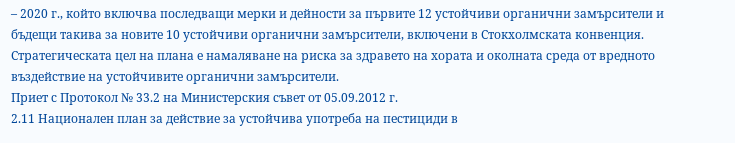– 2020 г., който включва последващи мерки и дейности за първите 12 устойчиви органични замърсители и бъдещи такива за новите 10 устойчиви органични замърсители, включени в Стокхолмската конвенция. Стратегическата цел на плана е намаляване на риска за здравето на хората и околната среда от вредното въздействие на устойчивите органични замърсители.
Приет с Протокол № 33.2 на Министерския съвет от 05.09.2012 г.
2.11 Национален план за действие за устойчива употреба на пестициди в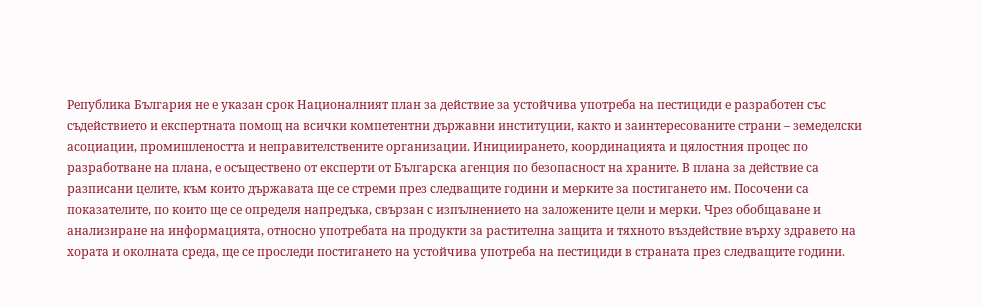Република България не е указан срок Националният план за действие за устойчива употреба на пестициди е разработен със съдействието и експертната помощ на всички компетентни държавни институции, както и заинтересованите страни – земеделски асоциации, промишлеността и неправителствените организации. Инициирането, координацията и цялостния процес по разработване на плана, е осъществено от експерти от Българска агенция по безопасност на храните. В плана за действие са разписани целите, към които държавата ще се стреми през следващите години и мерките за постигането им. Посочени са показателите, по които ще се определя напредъка, свързан с изпълнението на заложените цели и мерки. Чрез обобщаване и анализиране на информацията, относно употребата на продукти за растителна защита и тяхното въздействие върху здравето на хората и околната среда, ще се проследи постигането на устойчива употреба на пестициди в страната през следващите години.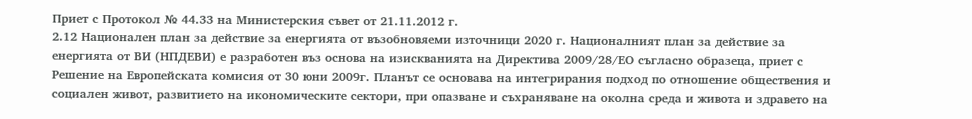Приет с Протокол № 44.33 на Министерския съвет от 21.11.2012 г.
2.12 Национален план за действие за енергията от възобновяеми източници 2020 г. Националният план за действие за енергията от ВИ (НПДЕВИ) е разработен въз основа на изискванията на Директива 2009/28/ЕО съгласно образеца, приет с Решение на Европейската комисия от 30 юни 2009г. Планът се основава на интегрирания подход по отношение обществения и социален живот, развитието на икономическите сектори, при опазване и съхраняване на околна среда и живота и здравето на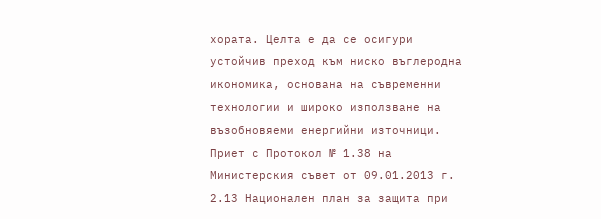хората. Целта е да се осигури устойчив преход към ниско въглеродна икономика, основана на съвременни технологии и широко използване на възобновяеми енергийни източници.
Приет с Протокол № 1.38 на Министерския съвет от 09.01.2013 г.
2.13 Национален план за защита при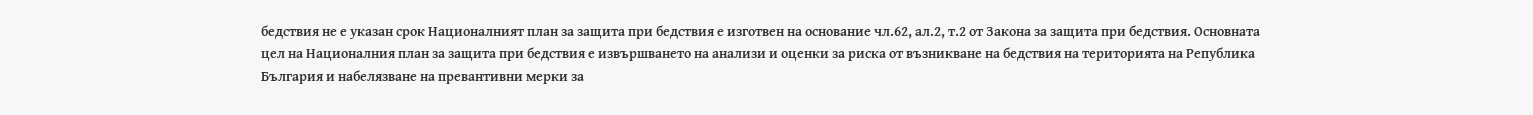бедствия не е указан срок Националният план за защита при бедствия е изготвен на основание чл.62, ал.2, т.2 от Закона за защита при бедствия. Основната цел на Националния план за защита при бедствия е извършването на анализи и оценки за риска от възникване на бедствия на територията на Република България и набелязване на превантивни мерки за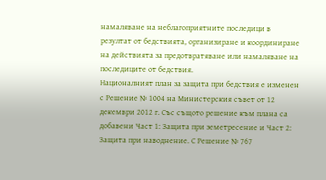намаляване на неблагоприятните последици в резултат от бедствията, организиране и координиране на действията за предотвратяване или намаляване на последиците от бедствия.
Националният план за защита при бедствия е изменен с Решение № 1004 на Министерския съвет от 12 декември 2012 г. Със същото решение към плана са добавени Част 1: Защита при земетресение и Част 2: Защита при наводнение. С Решение № 767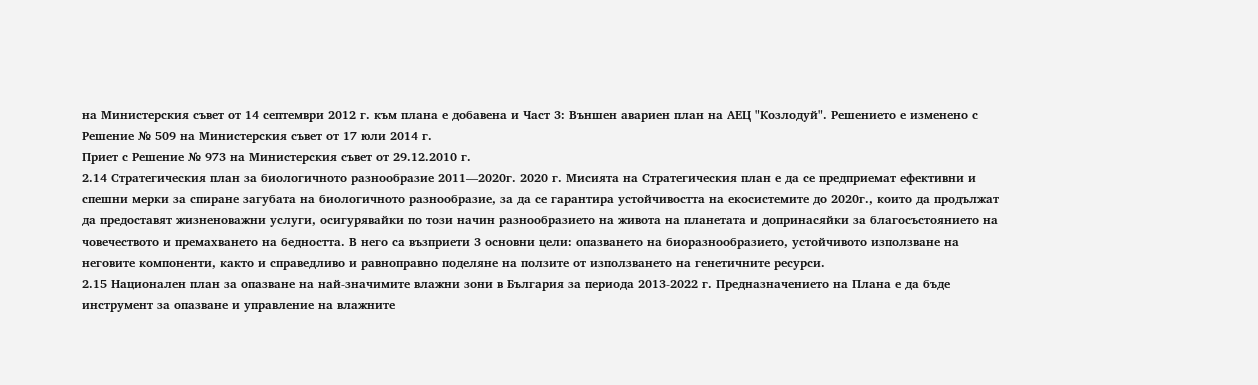на Министерския съвет от 14 септември 2012 г. към плана е добавена и Част 3: Външен авариен план на АЕЦ "Козлодуй". Решението е изменено с Решение № 509 на Министерския съвет от 17 юли 2014 г.
Приет с Решение № 973 на Министерския съвет от 29.12.2010 г.
2.14 Стратегическия план за биологичното разнообразие 2011—2020г. 2020 г. Мисията на Стратегическия план е да се предприемат ефективни и спешни мерки за спиране загубата на биологичното разнообразие, за да се гарантира устойчивостта на екосистемите до 2020г., които да продължат да предоставят жизненоважни услуги, осигурявайки по този начин разнообразието на живота на планетата и допринасяйки за благосъстоянието на човечеството и премахването на бедността. В него са възприети 3 основни цели: опазването на биоразнообразието, устойчивото използване на неговите компоненти, както и справедливо и равноправно поделяне на ползите от използването на генетичните ресурси.
2.15 Национален план за опазване на най-значимите влажни зони в България за периода 2013-2022 г. Предназначението на Плана е да бъде инструмент за опазване и управление на влажните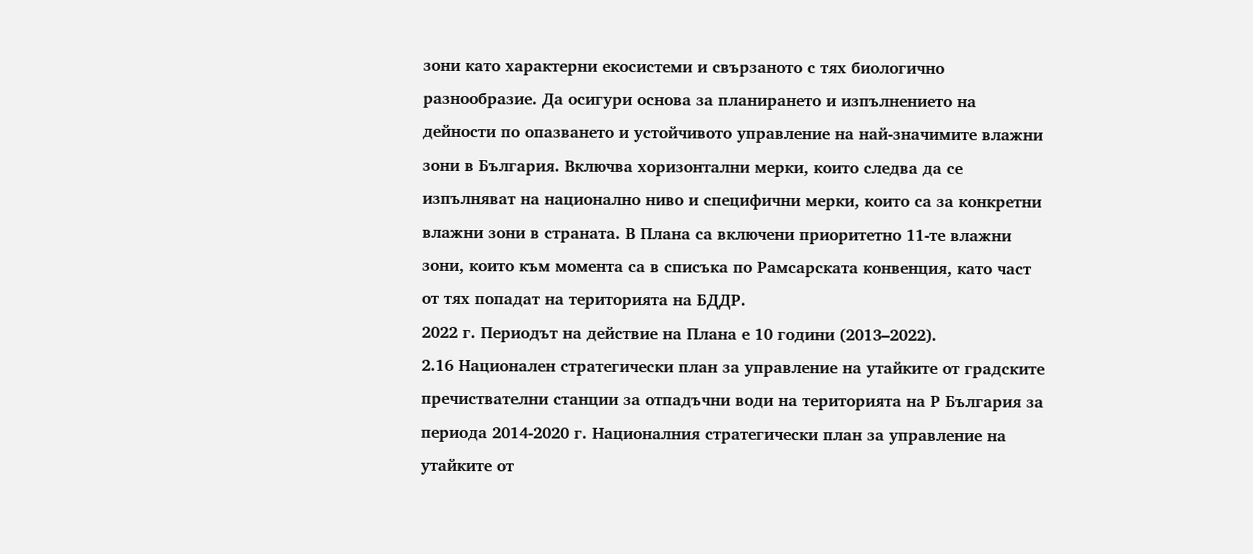зони като характерни екосистеми и свързаното с тях биологично разнообразие. Да осигури основа за планирането и изпълнението на дейности по опазването и устойчивото управление на най-значимите влажни зони в България. Включва хоризонтални мерки, които следва да се изпълняват на национално ниво и специфични мерки, които са за конкретни влажни зони в страната. В Плана са включени приоритетно 11-те влажни зони, които към момента са в списъка по Рамсарската конвенция, като част от тях попадат на територията на БДДР.
2022 г. Периодът на действие на Плана е 10 години (2013–2022).
2.16 Национален стратегически план за управление на утайките от градските пречиствателни станции за отпадъчни води на територията на Р България за периода 2014-2020 г. Националния стратегически план за управление на утайките от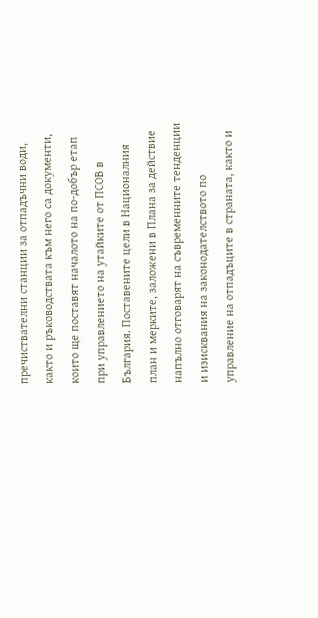пречиствателни станции за отпадъчни води, както и ръководствата към него са документи, които ще поставят началото на по-добър етап при управлението на утайките от ПСОВ в България. Поставените цели в Националния план и мерките, заложени в Плана за действие напълно отговарят на съвременните тенденции и изисквания на законодателството по управление на отпадъците в страната, както и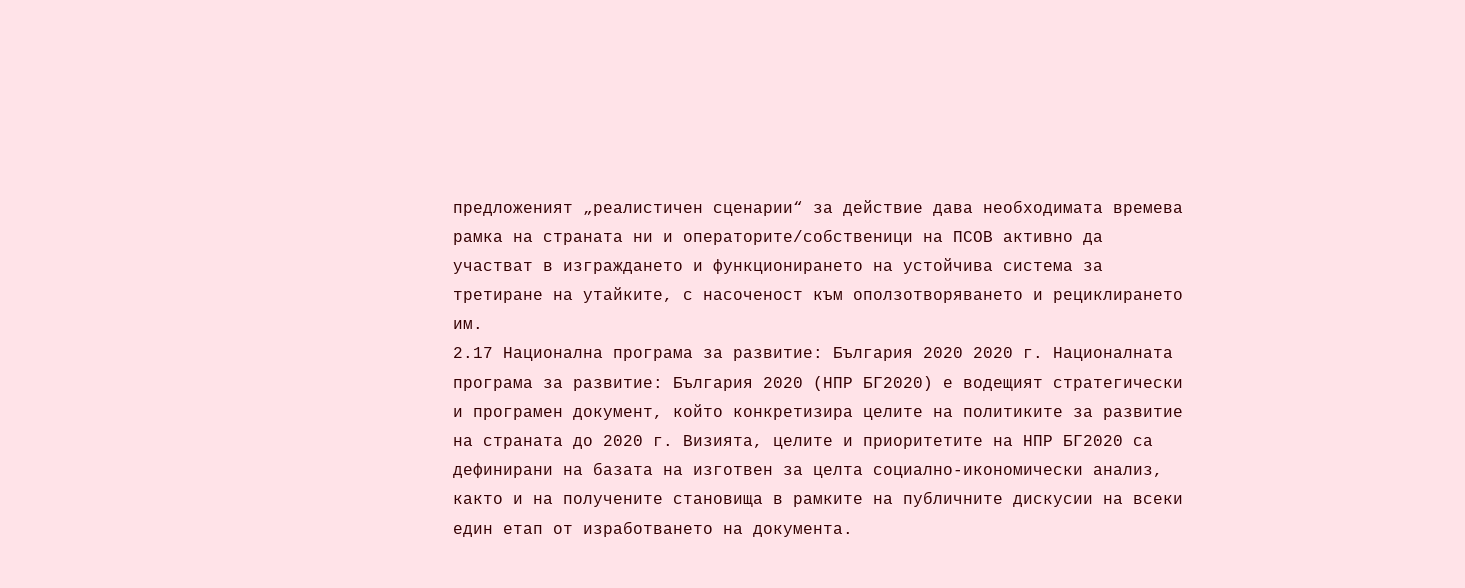предложеният „реалистичен сценарии“ за действие дава необходимата времева рамка на страната ни и операторите/собственици на ПСОВ активно да участват в изграждането и функционирането на устойчива система за третиране на утайките, с насоченост към оползотворяването и рециклирането им.
2.17 Национална програма за развитие: България 2020 2020 г. Националната програма за развитие: България 2020 (НПР БГ2020) е водещият стратегически и програмен документ, който конкретизира целите на политиките за развитие на страната до 2020 г. Визията, целите и приоритетите на НПР БГ2020 са дефинирани на базата на изготвен за целта социално-икономически анализ, както и на получените становища в рамките на публичните дискусии на всеки един етап от изработването на документа.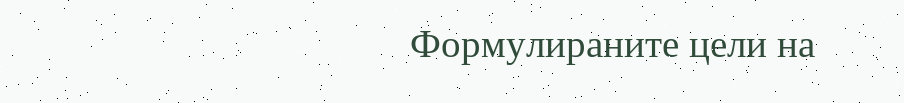Формулираните цели на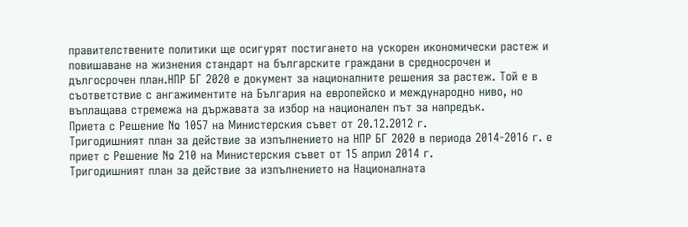правителствените политики ще осигурят постигането на ускорен икономически растеж и повишаване на жизнения стандарт на българските граждани в средносрочен и дългосрочен план.НПР БГ 2020 е документ за националните решения за растеж. Той е в съответствие с ангажиментите на България на европейско и международно ниво, но въплащава стремежа на държавата за избор на национален път за напредък.
Приета с Решение № 1057 на Министерския съвет от 20.12.2012 г.
Тригодишният план за действие за изпълнението на НПР БГ 2020 в периода 2014-2016 г. е приет с Решение № 210 на Министерския съвет от 15 април 2014 г.
Тригодишният план за действие за изпълнението на Националната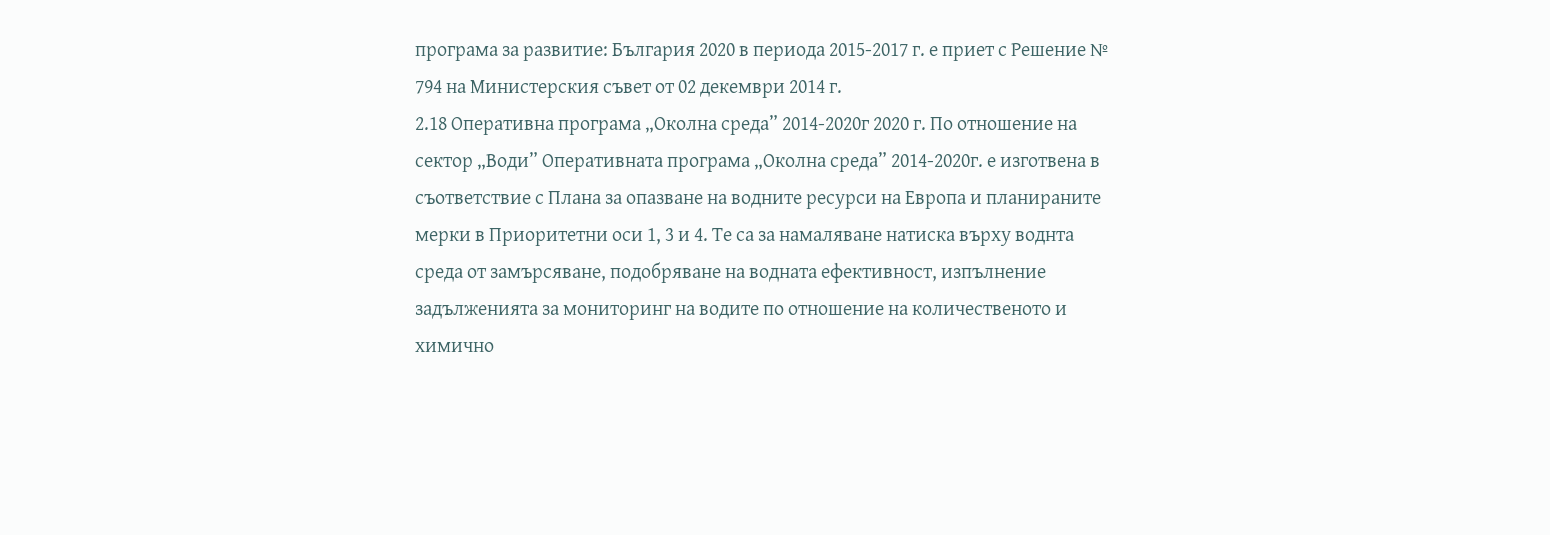програма за развитие: България 2020 в периода 2015-2017 г. е приет с Решение № 794 на Министерския съвет от 02 декември 2014 г.
2.18 Оперативна програма „Околна среда” 2014-2020г 2020 г. По отношение на сектор „Води” Оперативната програма „Околна среда” 2014-2020г. е изготвена в съответствие с Плана за опазване на водните ресурси на Европа и планираните мерки в Приоритетни оси 1, 3 и 4. Те са за намаляване натиска върху воднта среда от замърсяване, подобряване на водната ефективност, изпълнение задълженията за мониторинг на водите по отношение на количественото и химично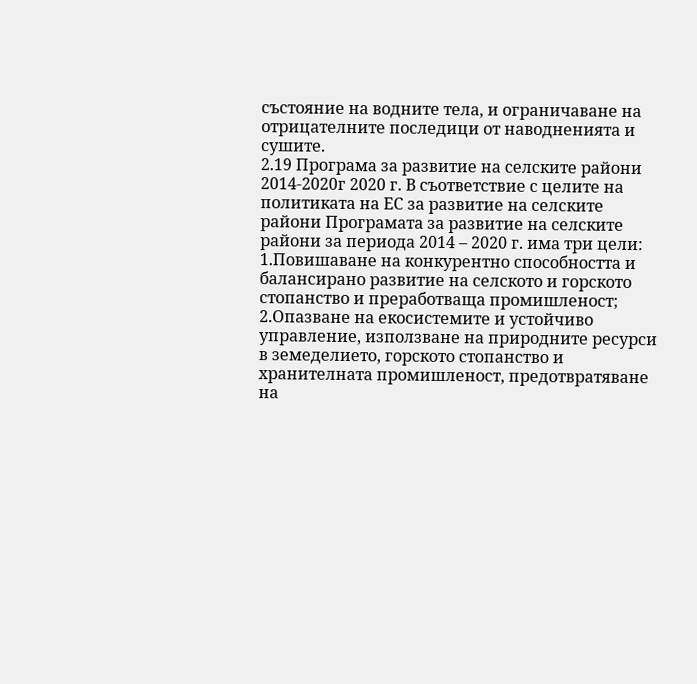състояние на водните тела, и ограничаване на отрицателните последици от наводненията и сушите.
2.19 Програма за развитие на селските райони 2014-2020г 2020 г. В съответствие с целите на политиката на ЕС за развитие на селските райони Програмата за развитие на селските райони за периода 2014 – 2020 г. има три цели:
1.Повишаване на конкурентно способността и балансирано развитие на селското и горското стопанство и преработваща промишленост;
2.Опазване на екосистемите и устойчиво управление, използване на природните ресурси в земеделието, горското стопанство и хранителната промишленост, предотвратяване на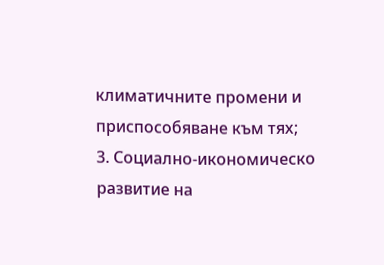климатичните промени и приспособяване към тях;
3. Социално-икономическо развитие на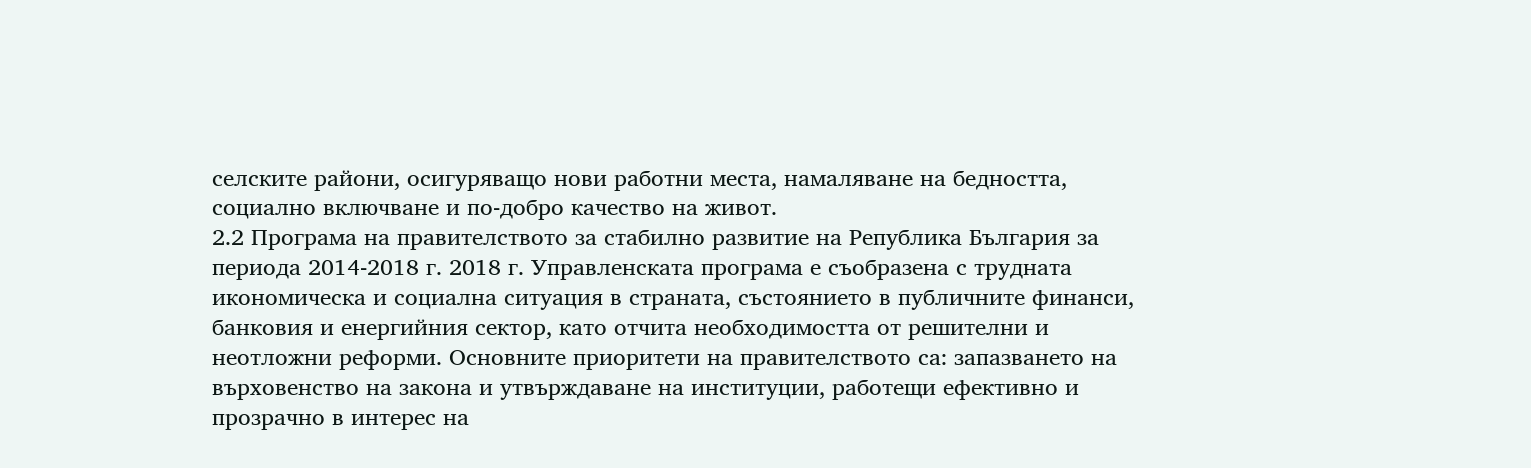селските райони, осигуряващо нови работни места, намаляване на бедността, социално включване и по-добро качество на живот.
2.2 Програма на правителството за стабилно развитие на Република България за периода 2014-2018 г. 2018 г. Управленската програма е съобразена с трудната икономическа и социална ситуация в страната, състоянието в публичните финанси, банковия и енергийния сектор, като отчита необходимостта от решителни и неотложни реформи. Основните приоритети на правителството са: запазването на върховенство на закона и утвърждаване на институции, работещи ефективно и прозрачно в интерес на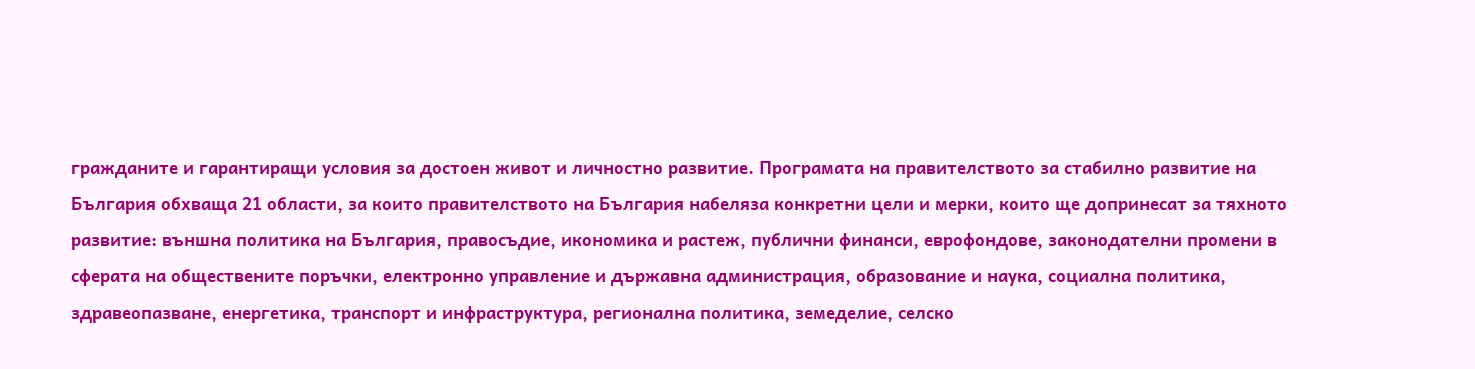гражданите и гарантиращи условия за достоен живот и личностно развитие. Програмата на правителството за стабилно развитие на България обхваща 21 области, за които правителството на България набеляза конкретни цели и мерки, които ще допринесат за тяхното развитие: външна политика на България, правосъдие, икономика и растеж, публични финанси, еврофондове, законодателни промени в сферата на обществените поръчки, електронно управление и държавна администрация, образование и наука, социална политика, здравеопазване, енергетика, транспорт и инфраструктура, регионална политика, земеделие, селско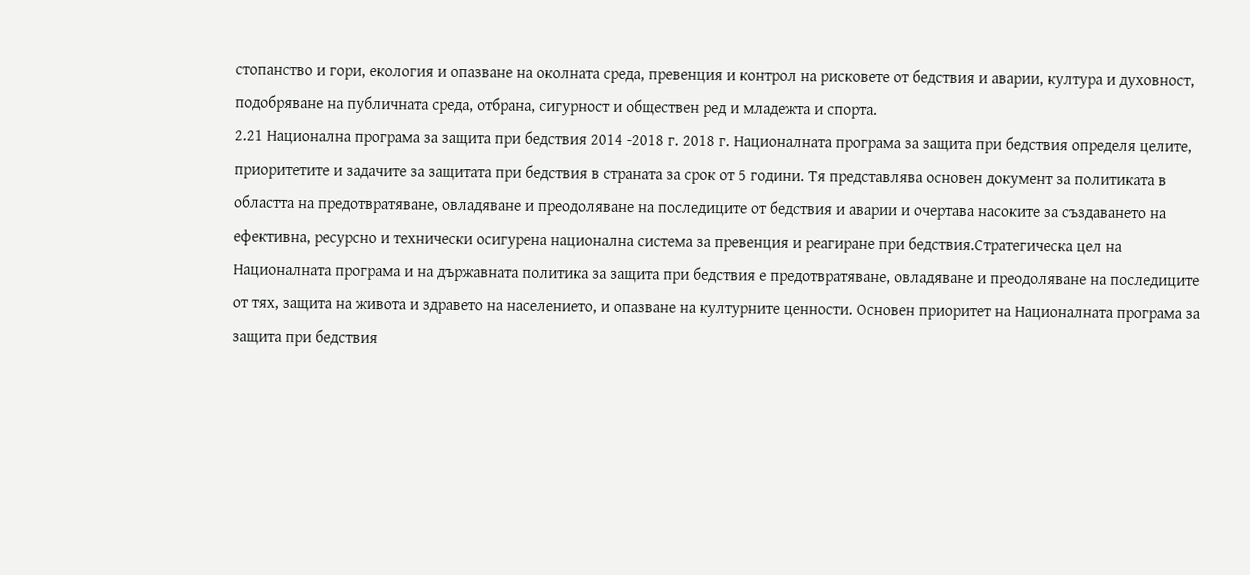стопанство и гори, екология и опазване на околната среда, превенция и контрол на рисковете от бедствия и аварии, култура и духовност, подобряване на публичната среда, отбрана, сигурност и обществен ред и младежта и спорта.
2.21 Национална програма за защита при бедствия 2014 -2018 г. 2018 г. Националната програма за защита при бедствия определя целите, приоритетите и задачите за защитата при бедствия в страната за срок от 5 години. Тя представлява основен документ за политиката в областта на предотвратяване, овладяване и преодоляване на последиците от бедствия и аварии и очертава насоките за създаването на ефективна, ресурсно и технически осигурена национална система за превенция и реагиране при бедствия.Стратегическа цел на Националната програма и на държавната политика за защита при бедствия е предотвратяване, овладяване и преодоляване на последиците от тях, защита на живота и здравето на населението, и опазване на културните ценности. Основен приоритет на Националната програма за защита при бедствия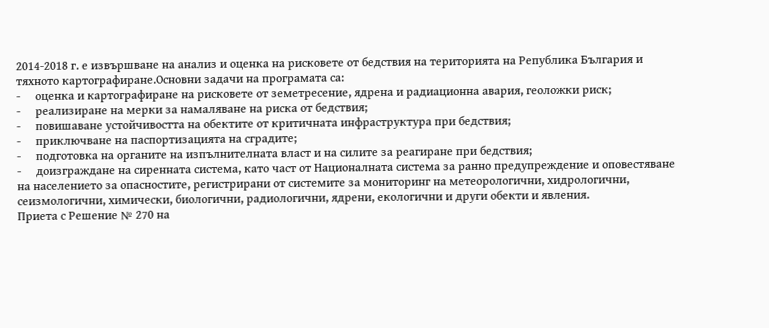2014-2018 г. е извършване на анализ и оценка на рисковете от бедствия на територията на Република България и тяхното картографиране.Основни задачи на програмата са:
-     оценка и картографиране на рисковете от земетресение, ядрена и радиационна авария, геоложки риск;
-     реализиране на мерки за намаляване на риска от бедствия;
-     повишаване устойчивостта на обектите от критичната инфраструктура при бедствия;
-     приключване на паспортизацията на сградите;
-     подготовка на органите на изпълнителната власт и на силите за реагиране при бедствия;
-     доизграждане на сиренната система, като част от Националната система за ранно предупреждение и оповестяване на населението за опасностите, регистрирани от системите за мониторинг на метеорологични, хидрологични, сеизмологични, химически, биологични, радиологични, ядрени, екологични и други обекти и явления.
Приета с Решение № 270 на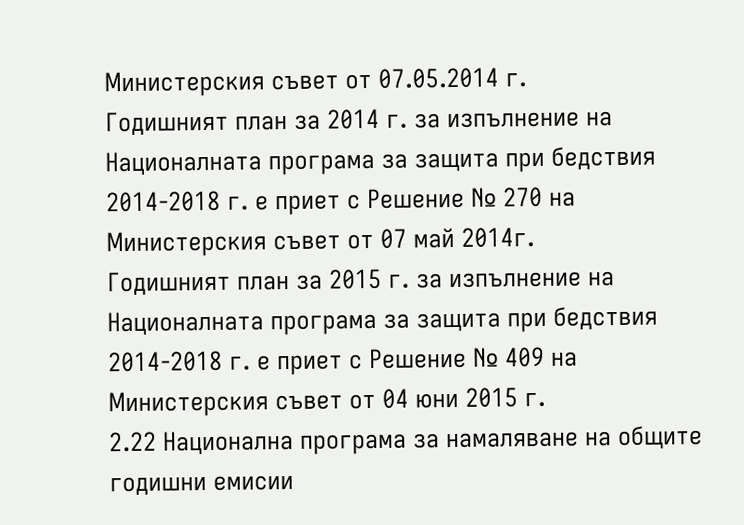Министерския съвет от 07.05.2014 г.
Годишният план за 2014 г. за изпълнение на Националната програма за защита при бедствия 2014-2018 г. е приет с Решение № 270 на Министерския съвет от 07 май 2014г.
Годишният план за 2015 г. за изпълнение на Националната програма за защита при бедствия 2014-2018 г. е приет с Решение № 409 на Министерския съвет от 04 юни 2015 г.
2.22 Национална програма за намаляване на общите годишни емисии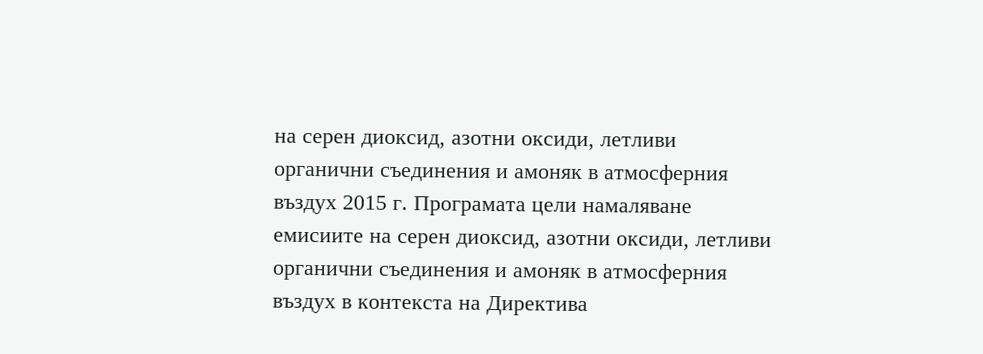на серен диоксид, азотни оксиди, летливи органични съединения и амоняк в атмосферния въздух 2015 г. Програмата цели намаляване емисиите на серен диоксид, азотни оксиди, летливи органични съединения и амоняк в атмосферния въздух в контекста на Директива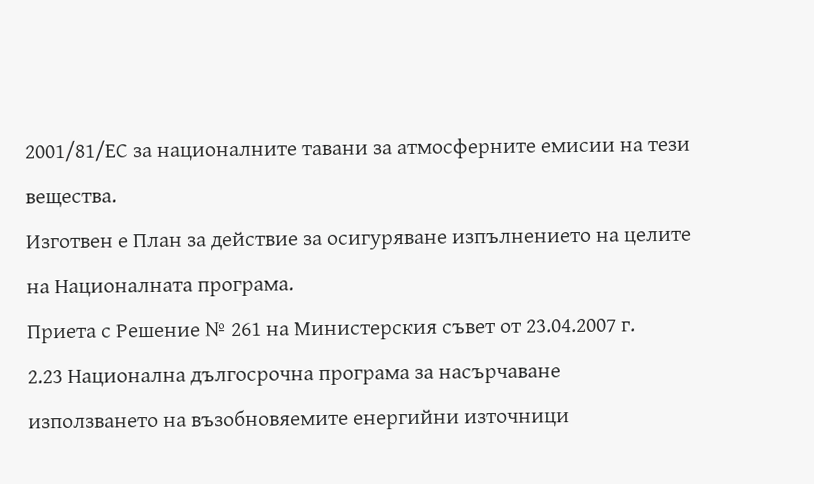2001/81/ЕС за националните тавани за атмосферните емисии на тези вещества.
Изготвен е План за действие за осигуряване изпълнението на целите на Националната програма.
Приета с Решение № 261 на Министерския съвет от 23.04.2007 г.
2.23 Национална дългосрочна програма за насърчаване използването на възобновяемите енергийни източници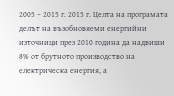2005 – 2015 г. 2015 г. Целта на програмата делът на възобновяеми енергийни източници през 2010 година да надвиши 8% от брутното производство на електрическа енергия, а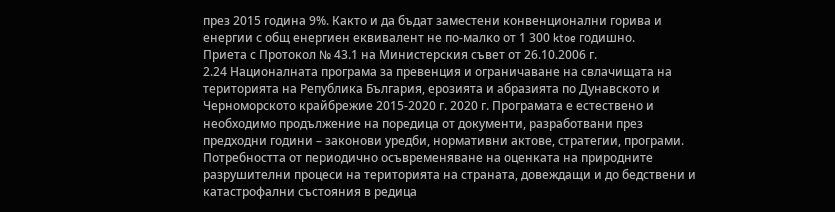през 2015 година 9%. Както и да бъдат заместени конвенционални горива и енергии с общ енергиен еквивалент не по-малко от 1 300 ktoe годишно.
Приета с Протокол № 43.1 на Министерския съвет от 26.10.2006 г.
2.24 Националната програма за превенция и ограничаване на свлачищата на територията на Република България, ерозията и абразията по Дунавското и Черноморското крайбрежие 2015-2020 г. 2020 г. Програмата е естествено и необходимо продължение на поредица от документи, разработвани през предходни години – законови уредби, нормативни актове, стратегии, програми. Потребността от периодично осъвременяване на оценката на природните разрушителни процеси на територията на страната, довеждащи и до бедствени и катастрофални състояния в редица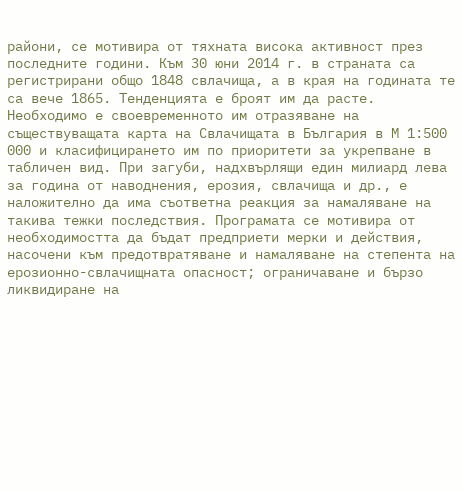райони, се мотивира от тяхната висока активност през последните години. Към 30 юни 2014 г. в страната са регистрирани общо 1848 свлачища, а в края на годината те са вече 1865. Тенденцията е броят им да расте. Необходимо е своевременното им отразяване на съществуващата карта на Свлачищата в България в М 1:500 000 и класифицирането им по приоритети за укрепване в табличен вид. При загуби, надхвърлящи един милиард лева за година от наводнения, ерозия, свлачища и др., е наложително да има съответна реакция за намаляване на такива тежки последствия. Програмата се мотивира от необходимостта да бъдат предприети мерки и действия, насочени към предотвратяване и намаляване на степента на ерозионно-свлачищната опасност; ограничаване и бързо ликвидиране на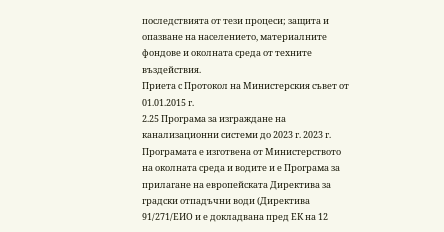последствията от тези процеси; защита и опазване на населението, материалните фондове и околната среда от техните въздействия.
Приета с Протокол на Министерския съвет от 01.01.2015 г.
2.25 Програма за изграждане на канализационни системи до 2023 г. 2023 г. Програмата е изготвена от Министерството на околната среда и водите и е Програма за прилагане на европейската Директива за градски отпадъчни води (Директива 91/271/ЕИО и е докладвана пред ЕК на 12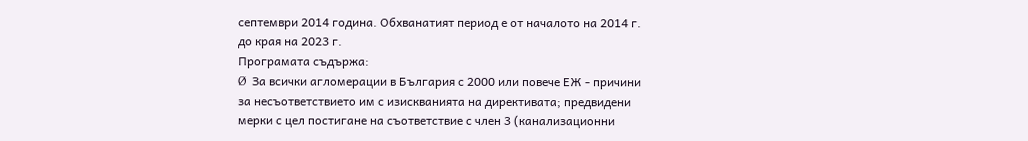септември 2014 година. Обхванатият период е от началото на 2014 г. до края на 2023 г.
Програмата съдържа:
Ø  За всички агломерации в България с 2000 или повече ЕЖ - причини за несъответствието им с изискванията на директивата; предвидени мерки с цел постигане на съответствие с член 3 (канализационни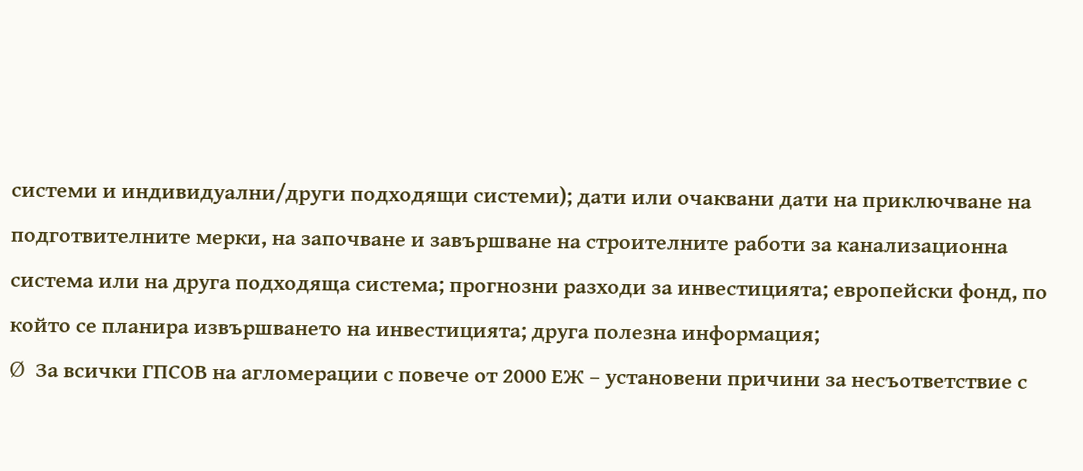системи и индивидуални/други подходящи системи); дати или очаквани дати на приключване на подготвителните мерки, на започване и завършване на строителните работи за канализационна система или на друга подходяща система; прогнозни разходи за инвестицията; европейски фонд, по който се планира извършването на инвестицията; друга полезна информация;
Ø  За всички ГПСОВ на агломерации с повече от 2000 ЕЖ – установени причини за несъответствие с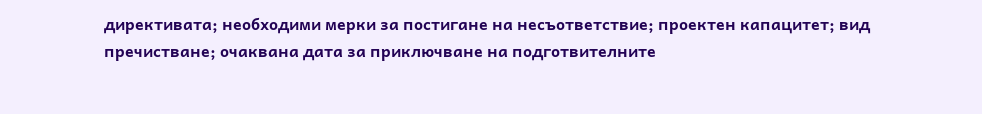директивата; необходими мерки за постигане на несъответствие; проектен капацитет; вид пречистване; очаквана дата за приключване на подготвителните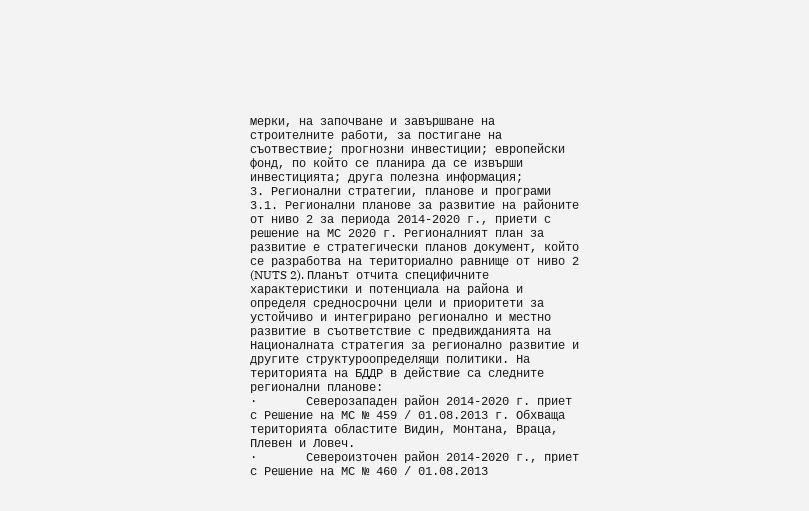мерки, на започване и завършване на строителните работи, за постигане на съотвествие; прогнозни инвестиции; европейски фонд, по който се планира да се извърши инвестицията; друга полезна информация;
3. Регионални стратегии, планове и програми
3.1. Регионални планове за развитие на районите от ниво 2 за периода 2014-2020 г., приети с решение на МС 2020 г. Регионалният план за развитие е стратегически планов документ, който се разработва на териториално равнище от ниво 2 (NUTS 2). Планът отчита специфичните характеристики и потенциала на района и определя средносрочни цели и приоритети за устойчиво и интегрирано регионално и местно развитие в съответствие с предвижданията на Националната стратегия за регионално развитие и другите структуроопределящи политики. На територията на БДДР в действие са следните регионални планове:
·       Северозападен район 2014-2020 г. приет с Решение на МС № 459 / 01.08.2013 г. Обхваща територията областите Видин, Монтана, Враца, Плевен и Ловеч.
·       Североизточен район 2014-2020 г., приет с Решение на МС № 460 / 01.08.2013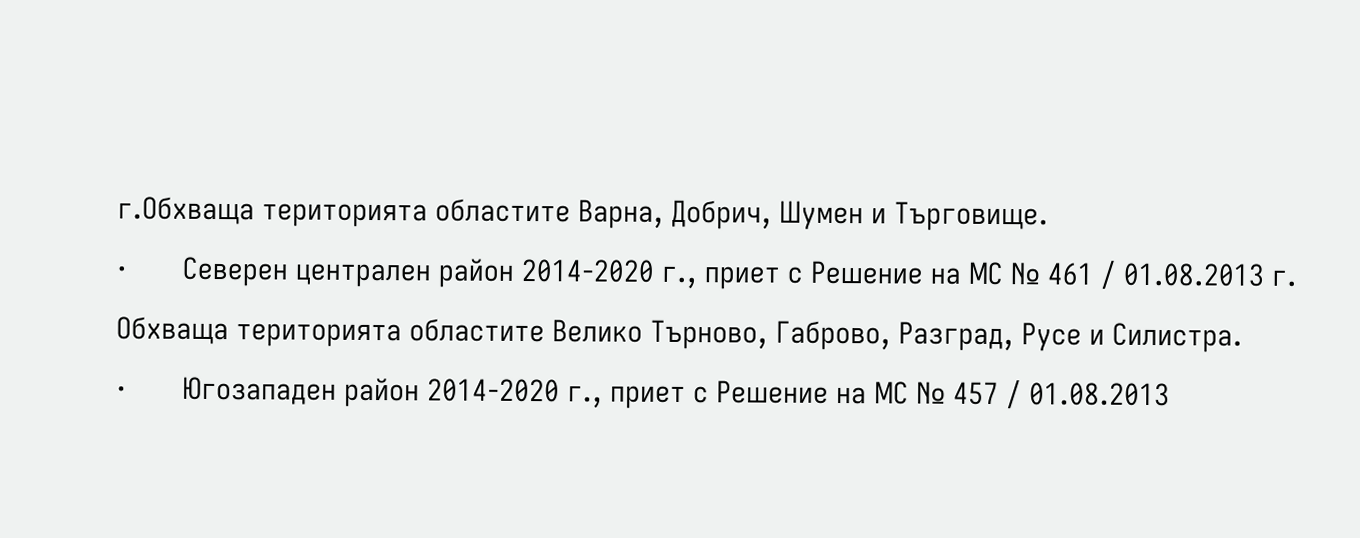г.Обхваща територията областите Варна, Добрич, Шумен и Търговище.
·       Северен централен район 2014-2020 г., приет с Решение на МС № 461 / 01.08.2013 г.
Обхваща територията областите Велико Търново, Габрово, Разград, Русе и Силистра.
·       Югозападен район 2014-2020 г., приет с Решение на МС № 457 / 01.08.2013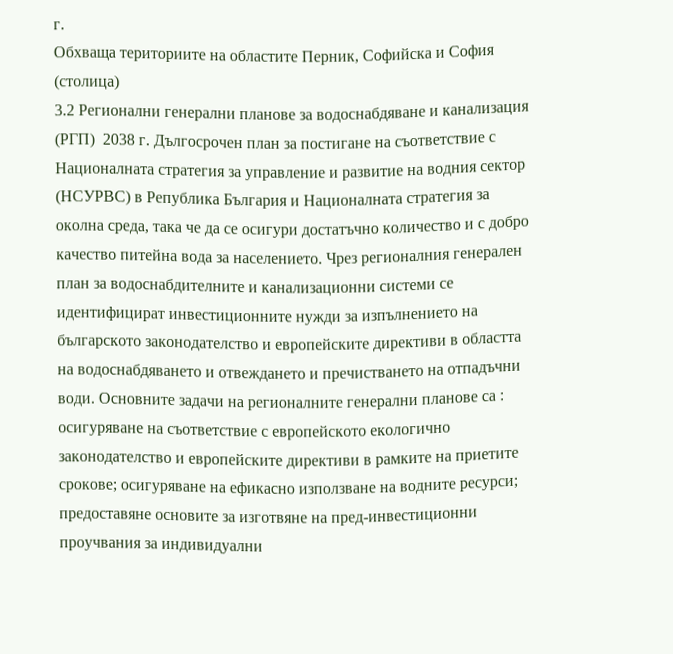г.
Обхваща териториите на областите Перник, Софийска и София (столица)
3.2 Регионални генерални планове за водоснабдяване и канализация (РГП)  2038 г. Дългосрочен план за постигане на съответствие с Националната стратегия за управление и развитие на водния сектор (НСУРВС) в Република България и Националната стратегия за околна среда, така че да се осигури достатъчно количество и с добро качество питейна вода за населението. Чрез регионалния генерален план за водоснабдителните и канализационни системи се идентифицират инвестиционните нужди за изпълнението на българското законодателство и европейските директиви в областта на водоснабдяването и отвеждането и пречистването на отпадъчни води. Основните задачи на регионалните генерални планове са : осигуряване на съответствие с европейското екологично законодателство и европейските директиви в рамките на приетите срокове; осигуряване на ефикасно използване на водните ресурси; предоставяне основите за изготвяне на пред-инвестиционни проучвания за индивидуални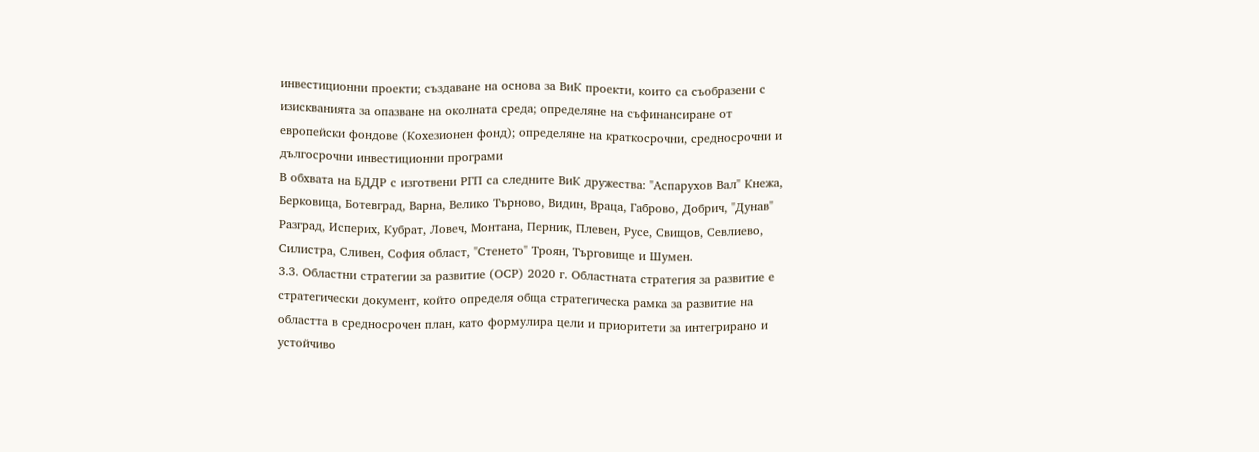инвестиционни проекти; създаване на основа за ВиК проекти, които са съобразени с изискванията за опазване на околната среда; определяне на съфинансиране от европейски фондове (Кохезионен фонд); определяне на краткосрочни, средносрочни и дългосрочни инвестиционни програми
В обхвата на БДДР с изготвени РГП са следните ВиК дружества: "Аспарухов Вал" Кнежа, Берковица, Ботевград, Варна, Велико Търново, Видин, Враца, Габрово, Добрич, "Дунав" Разград, Исперих, Кубрат, Ловеч, Монтана, Перник, Плевен, Русе, Свищов, Севлиево, Силистра, Сливен, София област, "Стенето" Троян, Търговище и Шумен.
3.3. Областни стратегии за развитие (ОСР) 2020 г. Областната стратегия за развитие е стратегически документ, който определя обща стратегическа рамка за развитие на областта в средносрочен план, като формулира цели и приоритети за интегрирано и устойчиво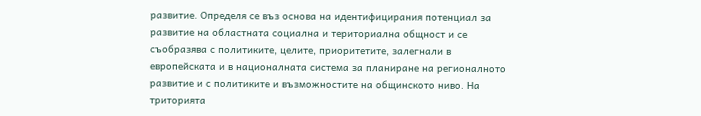развитие. Определя се въз основа на идентифицирания потенциал за развитие на областната социална и териториална общност и се съобразява с политиките, целите, приоритетите, залегнали в европейската и в националната система за планиране на регионалното развитие и с политиките и възможностите на общинското ниво. На триторията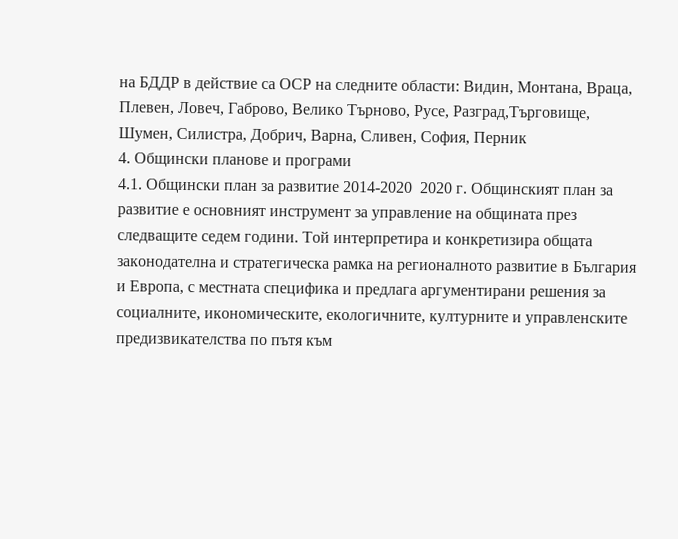на БДДР в действие са ОСР на следните области: Видин, Монтана, Враца, Плевен, Ловеч, Габрово, Велико Търново, Русе, Разград,Търговище, Шумен, Силистра, Добрич, Варна, Сливен, София, Перник
4. Общински планове и програми
4.1. Общински план за развитие 2014-2020  2020 г. Общинският план за развитие е основният инструмент за управление на общината през следващите седем години. Той интерпретира и конкретизира общата законодателна и стратегическа рамка на регионалното развитие в България и Европа, с местната специфика и предлага аргументирани решения за социалните, икономическите, екологичните, културните и управленските предизвикателства по пътя към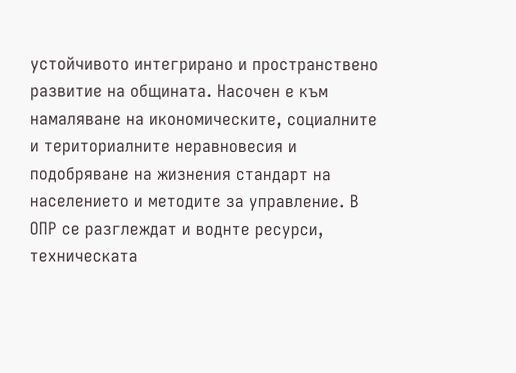устойчивото интегрирано и пространствено развитие на общината. Насочен е към намаляване на икономическите, социалните и териториалните неравновесия и подобряване на жизнения стандарт на населението и методите за управление. В ОПР се разглеждат и воднте ресурси, техническата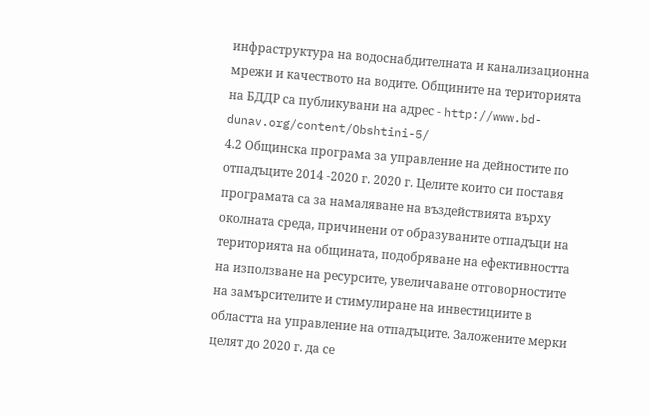инфраструктура на водоснабдителната и канализационна мрежи и качеството на водите. Общините на територията на БДДР са публикувани на адрес - http://www.bd-dunav.org/content/Obshtini-5/
4.2 Общинска програма за управление на дейностите по отпадъците 2014 -2020 г. 2020 г. Целите които си поставя програмата са за намаляване на въздействията върху околната среда, причинени от образуваните отпадъци на територията на общината, подобряване на ефективността на използване на ресурсите, увеличаване отговорностите на замърсителите и стимулиране на инвестициите в областта на управление на отпадъците. Заложените мерки целят до 2020 г. да се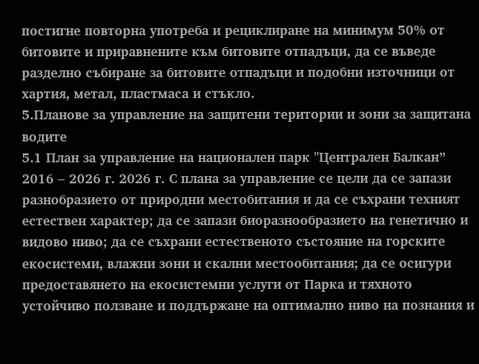постигне повторна употреба и рециклиране на минимум 50% от битовите и приравнените към битовите отпадъци, да се въведе разделно събиране за битовите отпадъци и подобни източници от хартия, метал, пластмаса и стъкло.
5.Планове за управление на защитени територии и зони за защитана водите
5.1 План за управление на национален парк "Централен Балкан” 2016 – 2026 г. 2026 г. С плана за управление се цели да се запази разнобразието от природни местобитания и да се съхрани техният естествен характер; да се запази биоразнообразието на генетично и видово ниво; да се съхрани естественото състояние на горските екосистеми, влажни зони и скални местообитания; да се осигури предоставянето на екосистемни услуги от Парка и тяхното устойчиво ползване и поддържане на оптимално ниво на познания и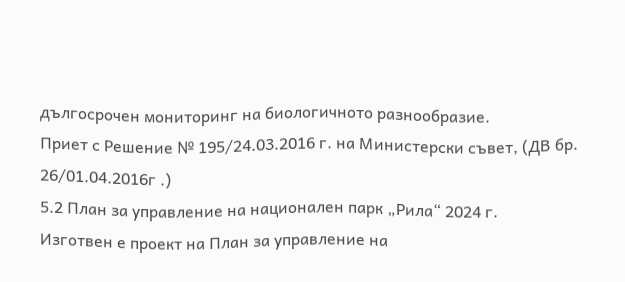дългосрочен мониторинг на биологичното разнообразие.
Приет с Решение № 195/24.03.2016 г. на Министерски съвет, (ДВ бр. 26/01.04.2016г .)
5.2 План за управление на национален парк „Рила“ 2024 г.
Изготвен е проект на План за управление на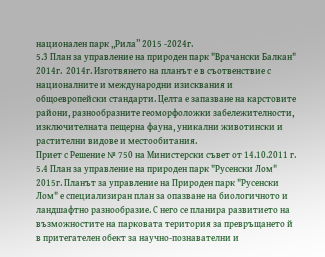национален парк „Рила” 2015 -2024г.
5.3 План за управление на природен парк "Врачански Балкан" 2014г.  2014г. Изготвянето на планът е в съотвенствие с националните и международни изисквания и общоевропейски стандарти. Целта е запазване на карстовите райони, разнообразните геоморфоложки забележителности, изключителната пещерна фауна, уникални животински и растителни видове и местообитания.
Приет с Решение № 750 на Министерски съвет от 14.10.2011 г.
5.4 План за управление на природен парк "Русенски Лом"  2015г. Планът за управление на Природен парк "Русенски Лом" е специализиран план за опазване на биологичното и ландшафтно разнообразие. С него се планира развитието на възможностите на парковата територия за превръщането й в притегателен обект за научно-познавателни и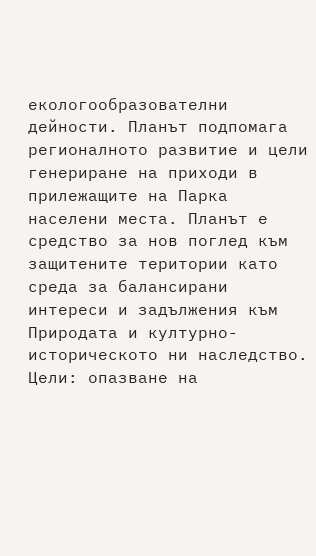екологообразователни дейности. Планът подпомага регионалното развитие и цели генериране на приходи в прилежащите на Парка населени места. Планът е средство за нов поглед към защитените територии като среда за балансирани интереси и задължения към Природата и културно-историческото ни наследство. Цели: опазване на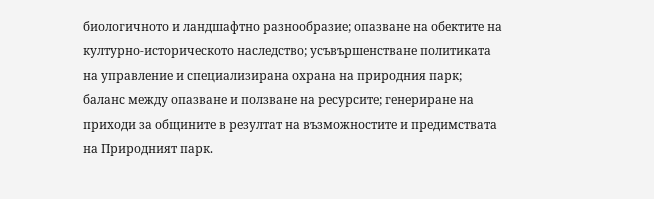биологичното и ландшафтно разнообразие; опазване на обектите на културно-историческото наследство; усъвършенстване политиката на управление и специализирана охрана на природния парк; баланс между опазване и ползване на ресурсите; генериране на приходи за общините в резултат на възможностите и предимствата на Природният парк.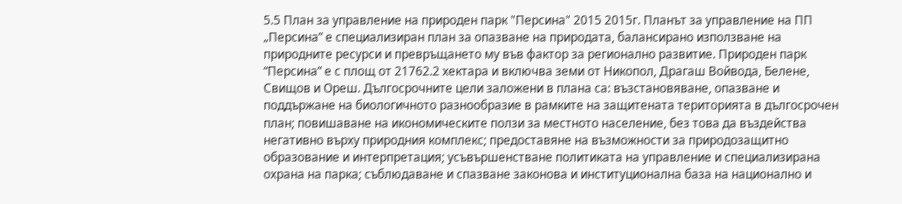5.5 План за управление на природен парк "Персина" 2015 2015г. Планът за управление на ПП „Персина” е специализиран план за опазване на природата, балансирано използване на природните ресурси и превръщането му във фактор за регионално развитие. Природен парк “Персина” е с площ от 21762.2 хектара и включва земи от Никопол, Драгаш Войвода, Белене, Свищов и Ореш. Дългосрочните цели заложени в плана са: възстановяване, опазване и поддържане на биологичното разнообразие в рамките на защитената територията в дългосрочен план; повишаване на икономическите ползи за местното население, без това да въздейства негативно върху природния комплекс; предоставяне на възможности за природозащитно образование и интерпретация; усъвършенстване политиката на управление и специализирана охрана на парка; съблюдаване и спазване законова и институционална база на национално и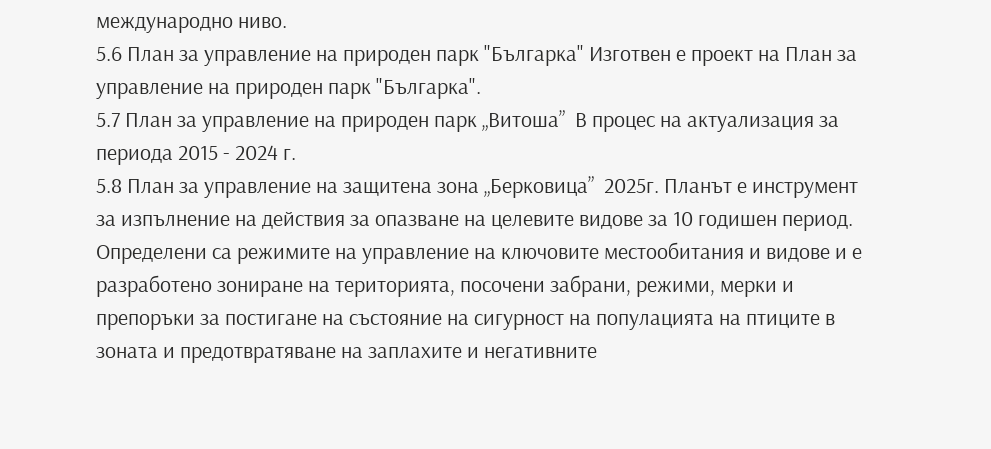международно ниво.
5.6 План за управление на природен парк "Българка" Изготвен е проект на План за управление на природен парк "Българка".
5.7 План за управление на природен парк „Витоша”  В процес на актуализация за периода 2015 - 2024 г.
5.8 План за управление на защитена зона „Берковица”  2025г. Планът е инструмент за изпълнение на действия за опазване на целевите видове за 10 годишен период. Определени са режимите на управление на ключовите местообитания и видове и е разработено зониране на територията, посочени забрани, режими, мерки и препоръки за постигане на състояние на сигурност на популацията на птиците в зоната и предотвратяване на заплахите и негативните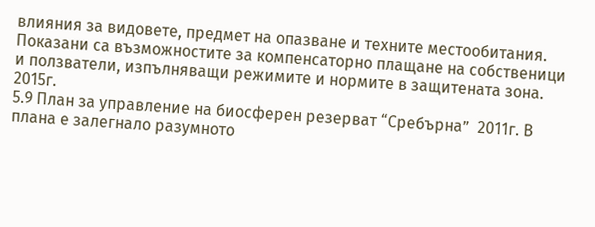влияния за видовете, предмет на опазване и техните местообитания. Показани са възможностите за компенсаторно плащане на собственици и ползватели, изпълняващи режимите и нормите в защитената зона.
2015г.
5.9 План за управление на биосферен резерват “Сребърна”  2011г. В плана е залегнало разумното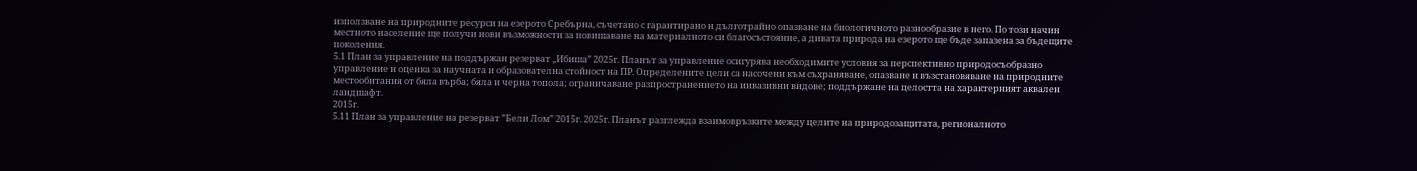използване на природните ресурси на езерото Сребърна, съчетано с гарантирано и дълготрайно опазване на биологичното разнообразие в него. По този начин местното население ще получи нови възможности за повишаване на материалното си благосъстояние, а дивата природа на езерото ще бъде запазена за бъдещите поколения.
5.1 План за управление на поддържан резерват „Ибиша” 2025г. Планът за управление осигурява необходимите условия за перспективно природосъобразно управление и оценка за научната и образователна стойност на ПР. Определените цели са насочени към съхраняване, опазване и възстановяване на природните местообитания от бяла върба; бяла и черна топола; ограничаване разпространението на инвазивни видове; поддържане на целостта на характерният аквален ландшафт.
2015г.
5.11 План за управление на резерват ”Бели Лом” 2015г. 2025г. Планът разглежда взаимовръзките между целите на природозащитата, регионалното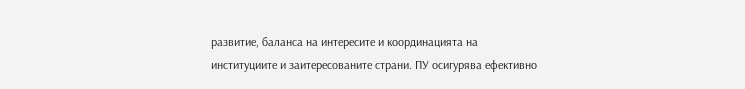развитие, баланса на интересите и координацията на институциите и заитересованите страни. ПУ осигурява ефективно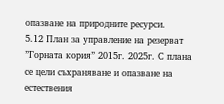опазване на природните ресурси.
5.12 План за управление на резерват ”Горната кория” 2015г. 2025г. С плана се цели съхраняване и опазване на естествения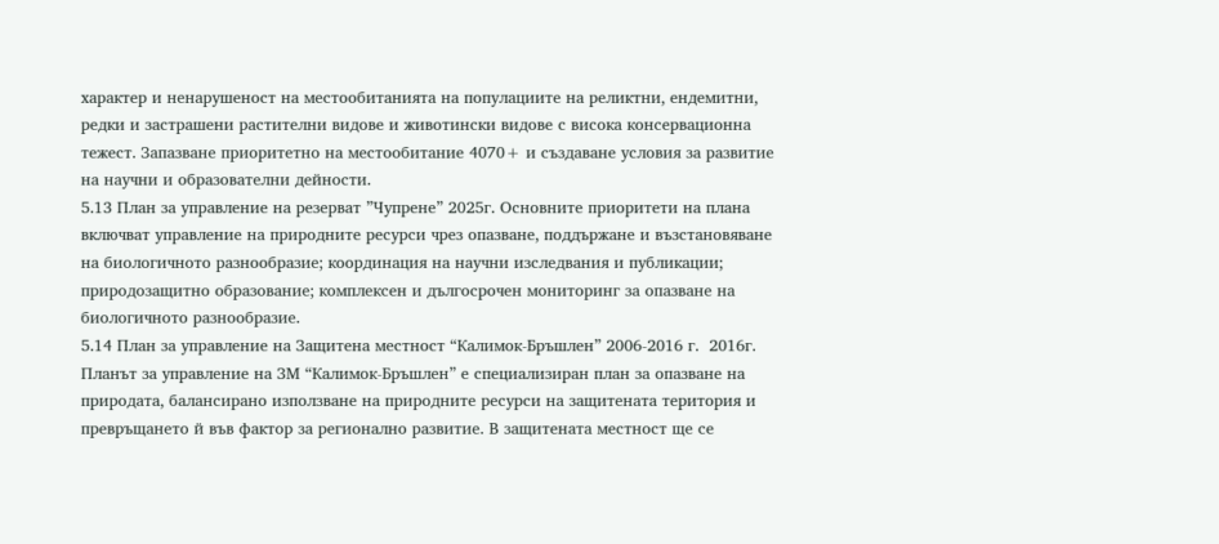характер и ненарушеност на местообитанията на популациите на реликтни, ендемитни, редки и застрашени растителни видове и животински видове с висока консервационна тежест. Запазване приоритетно на местообитание 4070+ и създаване условия за развитие на научни и образователни дейности.
5.13 План за управление на резерват ”Чупрене” 2025г. Основните приоритети на плана включват управление на природните ресурси чрез опазване, поддържане и възстановяване на биологичното разнообразие; координация на научни изследвания и публикации; природозащитно образование; комплексен и дългосрочен мониторинг за опазване на биологичното разнообразие.
5.14 План за управление на Защитена местност “Калимок-Бръшлен” 2006-2016 г.  2016г. Планът за управление на ЗМ “Калимок-Бръшлен” е специализиран план за опазване на природата, балансирано използване на природните ресурси на защитената територия и превръщането й във фактор за регионално развитие. В защитената местност ще се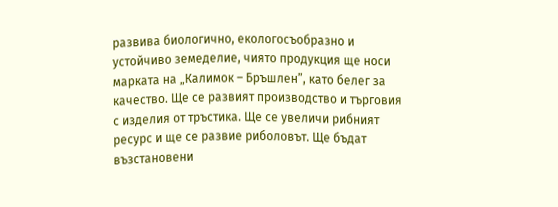развива биологично, екологосъобразно и устойчиво земеделие, чиято продукция ще носи марката на „Калимок – Бръшлен”, като белег за качество. Ще се развият производство и търговия с изделия от тръстика. Ще се увеличи рибният ресурс и ще се развие риболовът. Ще бъдат възстановени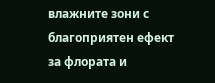влажните зони с благоприятен ефект за флората и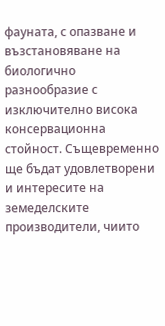фауната, с опазване и възстановяване на биологично разнообразие с изключително висока консервационна стойност. Същевременно ще бъдат удовлетворени и интересите на земеделските производители, чиито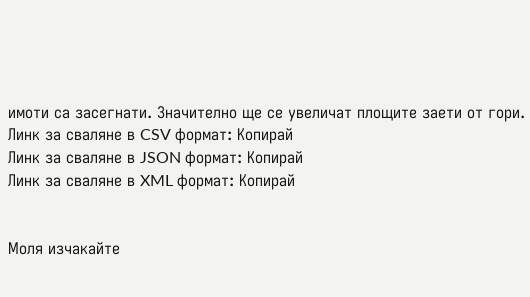имоти са засегнати. Значително ще се увеличат площите заети от гори.
Линк за сваляне в CSV формат: Копирай
Линк за сваляне в JSON формат: Копирай
Линк за сваляне в XML формат: Копирай


Моля изчакайте